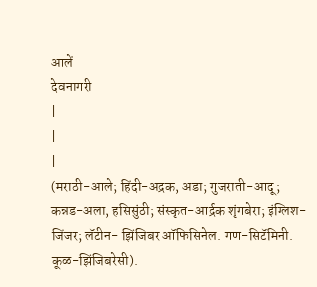आलें
देवनागरी
|
|
|
(मराठी-आले; हिंदी-अद्रक, अडा; गुजराती-आदू; कन्नड-अला, हसिसुंठी; संस्कृत-आर्द्रक शृंगबेरा; इंग्लिश-जिंजर; लॅटीन- झिंजिबर ऑफिसिनेल. गण-सिटॅमिनी. कूळ-झिंजिबरेसी).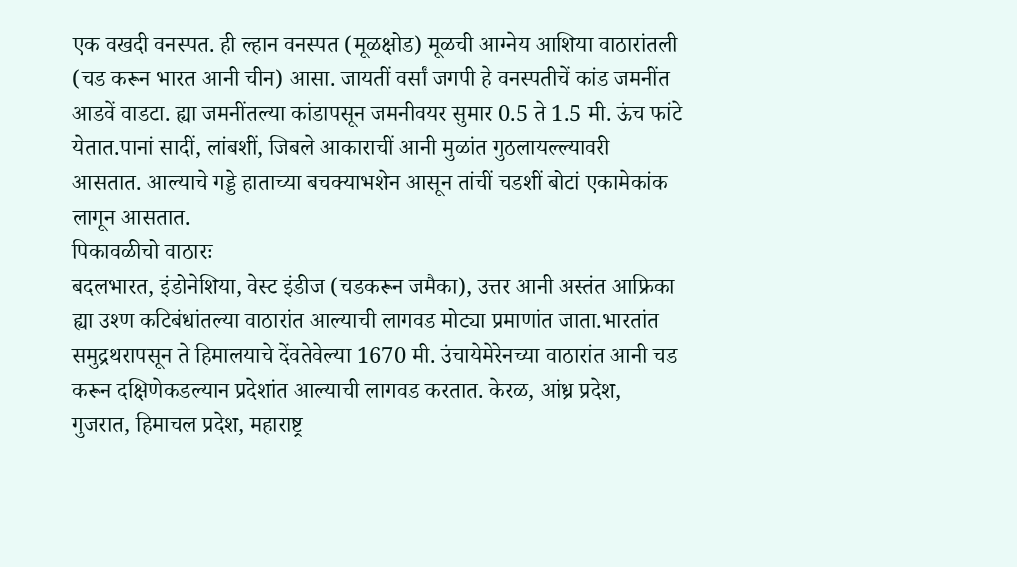एक वखदी वनस्पत. ही ल्हान वनस्पत (मूळक्षोड) मूळची आग्नेय आशिया वाठारांतली (चड करून भारत आनी चीन) आसा. जायतीं वर्सां जगपी हे वनस्पतीचें कांड जमनींत आडवें वाडटा. ह्या जमनींतल्या कांडापसून जमनीवयर सुमार 0.5 ते 1.5 मी. ऊंच फांटे येतात.पानां सादीं, लांबशीं, जिबले आकाराचीं आनी मुळांत गुठलायल्ल्यावरी आसतात. आल्याचे गड्डे हाताच्या बचक्याभशेन आसून तांचीं चडशीं बोटां एकामेकांक लागून आसतात.
पिकावळीचो वाठारः
बदलभारत, इंडोनेशिया, वेस्ट इंडीज (चडकरून जमैका), उत्तर आनी अस्तंत आफ्रिका ह्या उश्ण कटिबंधांतल्या वाठारांत आल्याची लागवड मोट्या प्रमाणांत जाता.भारतांत समुद्रथरापसून ते हिमालयाचे देंवतेवेल्या 1670 मी. उंचायेमेरेनच्या वाठारांत आनी चड करून दक्षिणेकडल्यान प्रदेशांत आल्याची लागवड करतात. केरळ, आंध्र प्रदेश, गुजरात, हिमाचल प्रदेश, महाराष्ट्र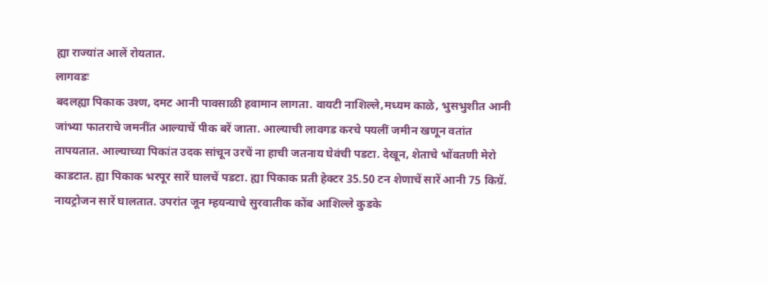ह्या राज्यांत आलें रोयतात.
लागवडः
बदलह्या पिकाक उश्ण, दमट आनी पावसाळी हवामान लागता. वायटी नाशिल्ले,मध्यम काळे, भुसभुशीत आनी जांभ्या फातराचे जमनींत आल्याचें पीक बरें जाता. आल्याची लावगड करचे पयलीं जमीन खणून वतांत तापयतात. आल्याच्या पिकांत उदक सांचून उरचें ना हाची जतनाय घेवंची पडटा. देखून, शेताचे भोंवतणी मेरो काडटात. ह्या पिकाक भरपूर सारें घालचें पडटा. ह्या पिकाक प्रती हेक्टर 35.50 टन शेणाचें सारें आनी 75 किग्रॅ. नायट्रोजन सारें घालतात. उपरांत जून म्हयन्याचे सुरवातीक कोंब आशिल्ले कुडके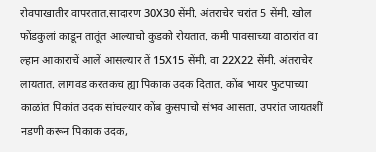रोवपाखातीर वापरतात.सादारण 30Χ30 सेंमी. अंतराचेर चरांत 5 सेंमी. खोल फोंडकुलां काडून तातूंत आल्याचो कुडको रोयतात. कमी पावसाच्या वाठारांत वा ल्हान आकाराचें आलें आसल्यार तें 15Χ15 सेंमी. वा 22Χ22 सेंमी. अंतराचेर लायतात. लागवड करतकच ह्या पिकाक उदक दितात. कोंब भायर फुटपाच्या काळांत पिकांत उदक सांचल्यार कोंब कुसपाचो संभव आसता. उपरांत जायतशीं नडणी करून पिकाक उदक,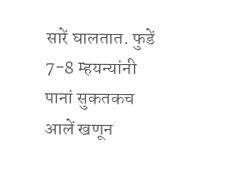सारें घालतात. फुडें 7-8 म्हयन्यांनी पानां सुकतकच आलें खणून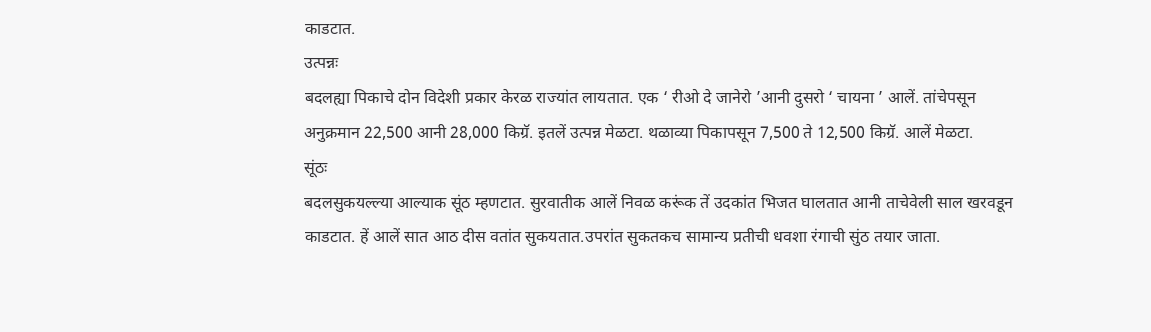काडटात.
उत्पन्नः
बदलह्या पिकाचे दोन विदेशी प्रकार केरळ राज्यांत लायतात. एक ‘ रीओ दे जानेरो ’आनी दुसरो ‘ चायना ’ आलें. तांचेपसून अनुक्रमान 22,500 आनी 28,000 किग्रॅ. इतलें उत्पन्न मेळटा. थळाव्या पिकापसून 7,500 ते 12,500 किग्रॅ. आलें मेळटा.
सूंठः
बदलसुकयल्ल्या आल्याक सूंठ म्हणटात. सुरवातीक आलें निवळ करूंक तें उदकांत भिजत घालतात आनी ताचेवेली साल खरवडून काडटात. हें आलें सात आठ दीस वतांत सुकयतात.उपरांत सुकतकच सामान्य प्रतीची धवशा रंगाची सुंठ तयार जाता.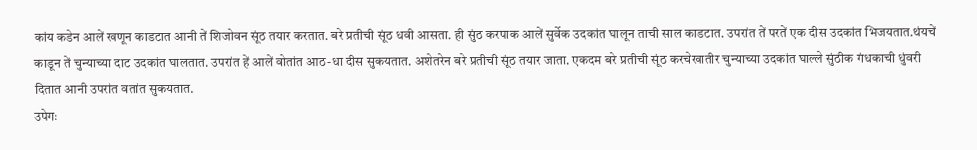कांय कडेन आलें खणून काडटात आनी तें शिजोवन सूंठ तयार करतात. बरे प्रतीची सूंठ धवी आसता. ही सुंठ करपाक आलें सुर्वेक उदकांत घालून ताची साल काडटात. उपरांत तें परतें एक दीस उदकांत भिजयतात.थंयचें काडून तें चुन्याच्या दाट उदकांत घालतात. उपरांत हें आलें वोतांत आठ-धा दीस सुकयतात. अशेतरेन बरे प्रतीची सूंठ तयार जाता. एकदम बरे प्रतीची सूंठ करचेखातीर चुन्याच्या उदकांत घाल्ले सुंठीक गंधकाची धुंवरी दितात आनी उपरांत वतांत सुकयतात.
उपेगः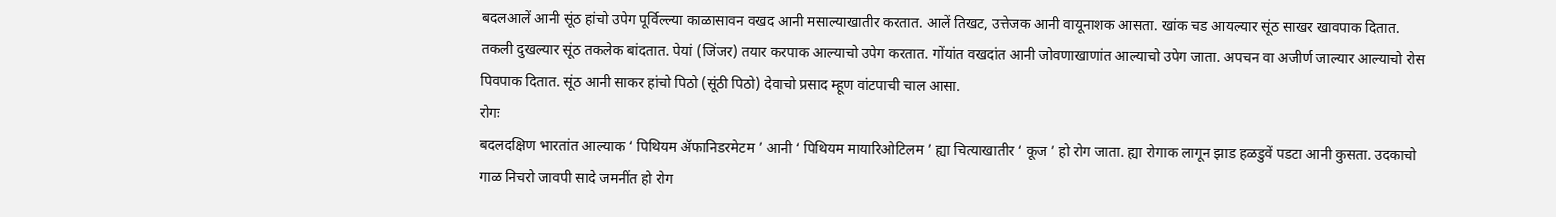बदलआलें आनी सूंठ हांचो उपेग पूर्विल्ल्या काळासावन वखद आनी मसाल्याखातीर करतात. आलें तिखट, उत्तेजक आनी वायूनाशक आसता. खांक चड आयल्यार सूंठ साखर खावपाक दितात. तकली दुखल्यार सूंठ तकलेक बांदतात. पेयां (जिंजर) तयार करपाक आल्याचो उपेग करतात. गोंयांत वखदांत आनी जोवणाखाणांत आल्याचो उपेग जाता. अपचन वा अजीर्ण जाल्यार आल्याचो रोस पिवपाक दितात. सूंठ आनी साकर हांचो पिठो (सूंठी पिठो) देवाचो प्रसाद म्हूण वांटपाची चाल आसा.
रोगः
बदलदक्षिण भारतांत आल्याक ‘ पिथियम ॲफानिडरमेटम ’ आनी ‘ पिथियम मायारिओटिलम ’ ह्या चित्याखातीर ‘ कूज ’ हो रोग जाता. ह्या रोगाक लागून झाड हळडुवें पडटा आनी कुसता. उदकाचो गाळ निचरो जावपी सादे जमनींत हो रोग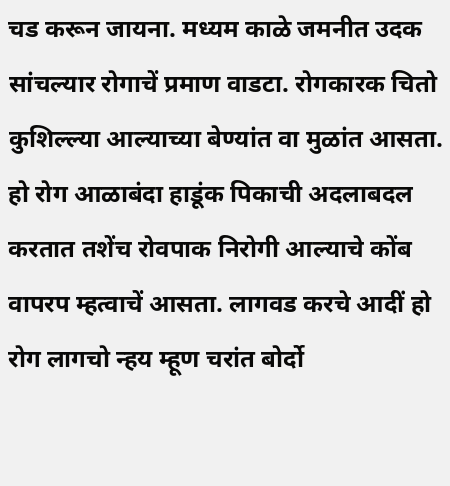चड करून जायना. मध्यम काळे जमनीत उदक सांचल्यार रोगाचें प्रमाण वाडटा. रोगकारक चितो कुशिल्ल्या आल्याच्या बेण्यांत वा मुळांत आसता. हो रोग आळाबंदा हाडूंक पिकाची अदलाबदल करतात तशेंच रोवपाक निरोगी आल्याचे कोंब वापरप म्हत्वाचें आसता. लागवड करचे आदीं हो रोग लागचो न्हय म्हूण चरांत बोर्दो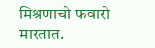मिश्रणाचो फवारो मारतात.